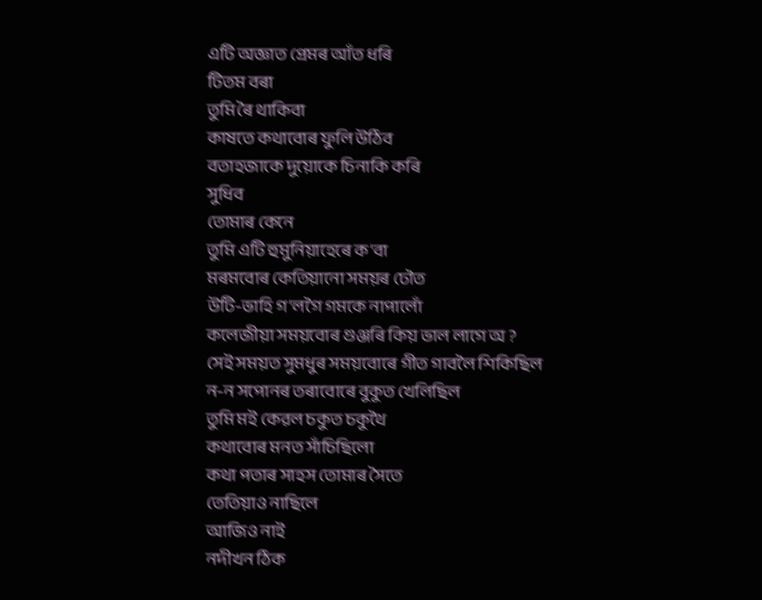এটি অজ্ঞাত প্ৰেমৰ আঁত ধৰি
টিতম বৰা
তুমি ৰৈ থাকিবা
কাষতে কথাবোৰ ফুলি উঠিব
বতাহজাকে দুয়োকে চিনাকি কৰি
সুধিব
তোমাৰ কেনে
তুমি এটি হুমুনিয়াহেৰে ক'বা
মৰমবোৰ কেতিয়ানো সময়ৰ ঢৌত
উটি-ভাহি গ'লগৈ গমকে নাপালোঁ
কলেজীয়া সময়বোৰ গুঞ্জৰি কিয় ভাল লাগে অ ?
সেই সময়ত সুমধুৰ সময়বোৰে গীত গাবলৈ শিকিছিল
ন-ন সপোনৰ তৰাবোৰে বুকুত খেলিছিল
তুমি মই কেৱল চকুত চকুথৈ
কথাবোৰ মনত সাঁচিছিলো
কথা পতাৰ সাহস তোমাৰ সৈতে
তেতিয়াও নাছিলে
আজিও নাই
নদীখন ঠিক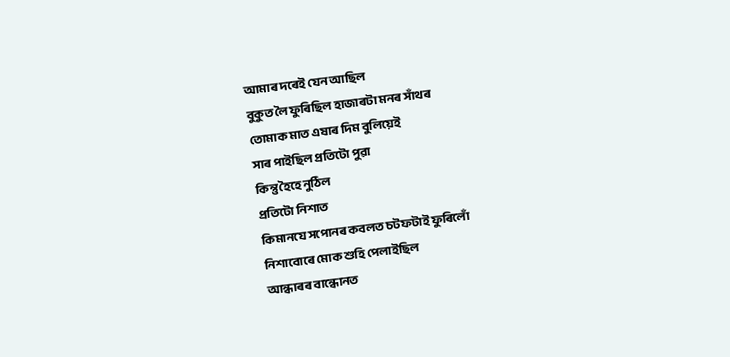আমাৰ দৰেই যেন আছিল
বুকুত লৈ ফুৰিছিল হাজাৰটা মনৰ সাঁথৰ
তোমাক মাত এষাৰ দিম বুলিয়েই
সাৰ পাইছিল প্ৰতিটো পুৱা
কিন্তু হৈহে নুঠিল
প্ৰতিটো নিশাত
কিমানযে সপোনৰ কবলত চটফটাই ফুৰিলোঁ
নিশাবোৰে মোক শুহি পেলাইছিল
আন্ধাৰৰ বান্ধোনত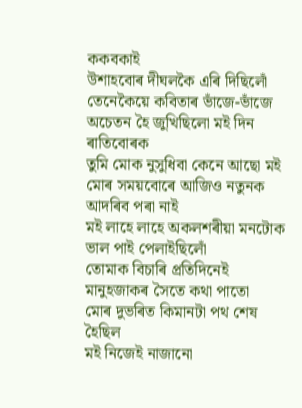ককবকাই
উশাহবোৰ দীঘলকৈ এৰি দিছিলোঁ
তেনেকৈয়ে কবিতাৰ ভাঁজে-ভাঁজে অচেতন হৈ জুখিছিলো মই দিন ৰাতিবোৰক
তুমি মোক নুসুধিবা কেনে আছো মই
মোৰ সময়বোৰে আজিও নতুনক আদৰিব পৰা নাই
মই লাহে লাহে অকলশৰীয়া মনটোক ভাল পাই পেলাইছিলোঁ
তোমাক বিচাৰি প্ৰতিদিনেই মানুহজাকৰ সৈতে কথা পাতো
মোৰ দুভৰিত কিমানটা পথ শেষ হৈছিল
মই নিজেই নাজানো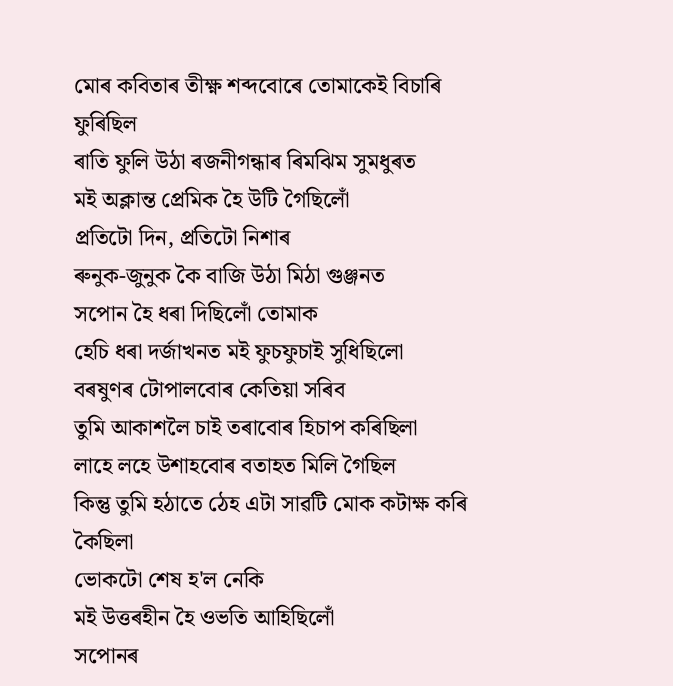মোৰ কবিতাৰ তীক্ষ্ণ শব্দবোৰে তোমাকেই বিচাৰি
ফুৰিছিল
ৰাতি ফুলি উঠা ৰজনীগন্ধাৰ ৰিমঝিম সুমধুৰত
মই অক্লান্ত প্ৰেমিক হৈ উটি গৈছিলোঁ
প্ৰতিটো দিন, প্ৰতিটো নিশাৰ
ৰুনুক-জুনুক কৈ বাজি উঠা মিঠা গুঞ্জনত
সপোন হৈ ধৰা দিছিলোঁ তোমাক
হেচি ধৰা দৰ্জাখনত মই ফুচফুচাই সুধিছিলো
বৰষুণৰ টোপালবোৰ কেতিয়া সৰিব
তুমি আকাশলৈ চাই তৰাবোৰ হিচাপ কৰিছিলা
লাহে লহে উশাহবোৰ বতাহত মিলি গৈছিল
কিন্তু তুমি হঠাতে ঠেহ এটা সাৱটি মোক কটাক্ষ কৰি কৈছিলা
ভোকটো শেষ হ'ল নেকি
মই উত্তৰহীন হৈ ওভতি আহিছিলোঁ
সপোনৰ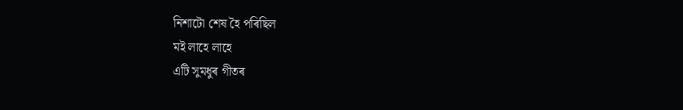নিশাটো শেষ হৈ পৰিছিল
মই লাহে লাহে
এটি সুমধুৰ গীতৰ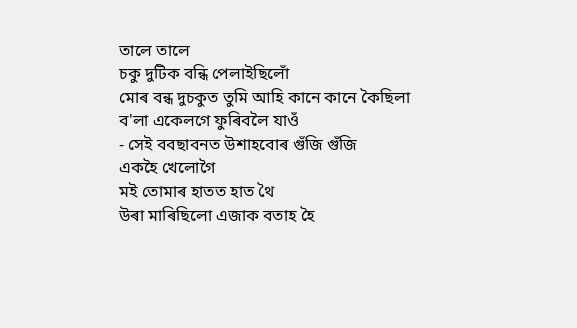তালে তালে
চকু দুটিক বন্ধি পেলাইছিলোঁ
মোৰ বন্ধ দুচকুত তুমি আহি কানে কানে কৈছিলা
ব'লা একেলগে ফুৰিবলৈ যাওঁ
- সেই ববছাবনত উশাহবোৰ গুঁজি গুঁজি
একহৈ খেলোগৈ
মই তোমাৰ হাতত হাত থৈ
উৰা মাৰিছিলো এজাক বতাহ হৈ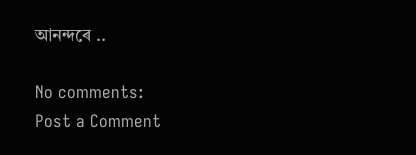আনন্দৰে ..

No comments:
Post a Comment